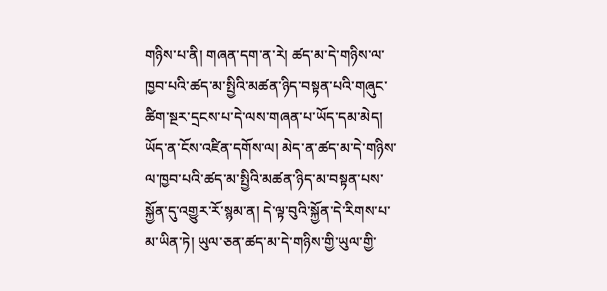གཉིས་པ་ནི། གཞན་དག་ན་རེ། ཚད་མ་དེ་གཉིས་ལ་ཁྱབ་པའི་ཚད་མ་སྤྱིའི་མཚན་ཉིད་བསྟན་པའི་གཞུང་ཚིག་སྔར་དྲངས་པ་དེ་ལས་གཞན་པ་ཡོད་དམ་མེད། ཡོད་ན་ངོས་འཛིན་དགོས་ལ། མེད་ན་ཚད་མ་དེ་གཉིས་ལ་ཁྱབ་པའི་ཚད་མ་སྤྱིའི་མཚན་ཉིད་མ་བསྟན་པས་སྐྱོན་དུ་འགྱུར་རོ་སྙམ་ན། དེ་ལྟ་བུའི་སྐྱོན་དེ་རིགས་པ་མ་ཡིན་ཏེ། ཡུལ་ཅན་ཚད་མ་དེ་གཉིས་གྱི་ཡུལ་གྱི་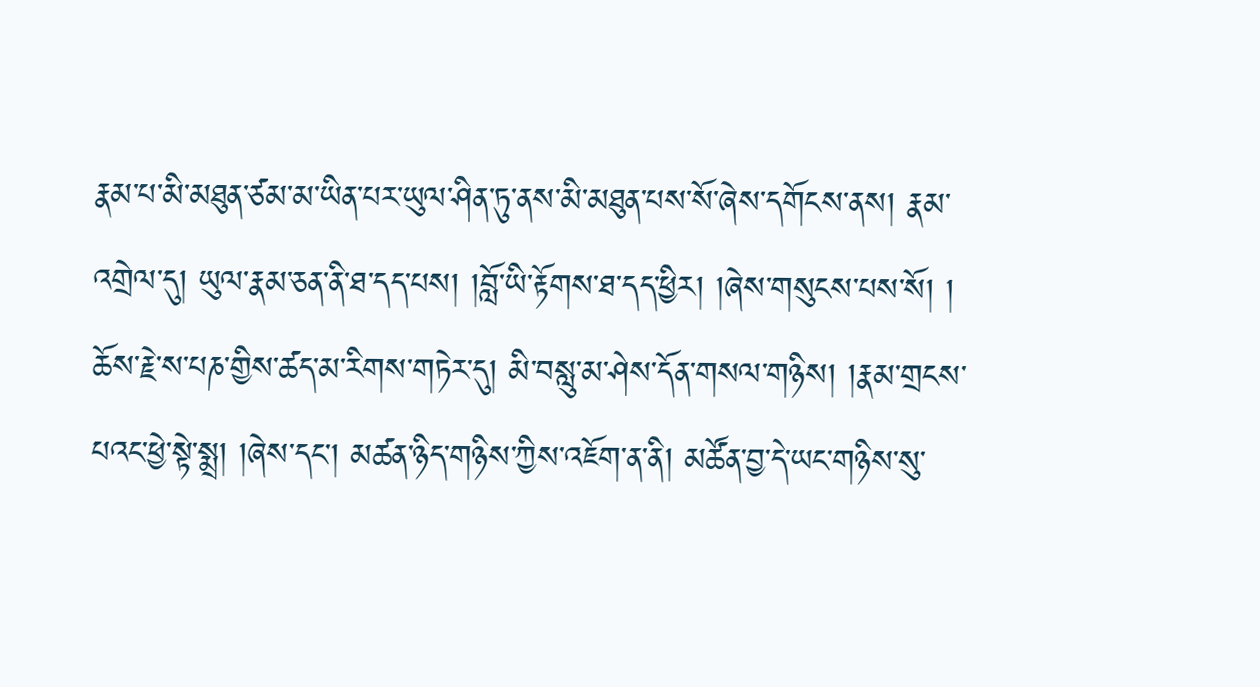རྣམ་པ་མི་མཐུན་ཙམ་མ་ཡིན་པར་ཡུལ་ཤིན་ཏུ་ནས་མི་མཐུན་པས་སོ་ཞེས་དགོངས་ནས། རྣམ་འགྲེལ་དུ། ཡུལ་རྣམ་ཅན་ནི་ཐ་དད་པས། །བློ་ཡི་རྟོགས་ཐ་དད་ཕྱིར། །ཞེས་གསུངས་པས་སོ། ། ཆོས་རྗེ་ས་པཎ་གྱིས་ཚད་མ་རིགས་གཏེར་དུ། མི་བསླུ་མ་ཤེས་དོན་གསལ་གཉིས། །རྣམ་གྲངས་པའང་ཕྱེ་སྟེ་སྨྲ། །ཞེས་དང་། མཚན་ཉིད་གཉིས་ཀྱིས་འཇོག་ན་ནི། མཚོན་བྱ་དེ་ཡང་གཉིས་སུ་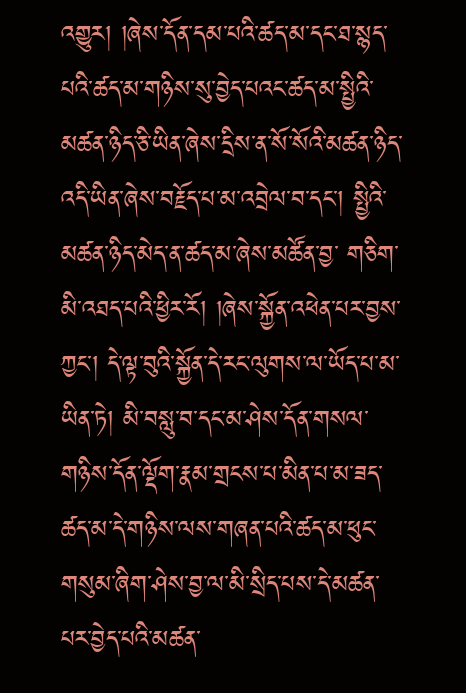འགྱུར། །ཞེས་དོན་དམ་པའི་ཚད་མ་དང་ཐ་སྙད་པའི་ཚད་མ་གཉིས་སུ་བྱེད་པའང་ཚད་མ་སྤྱིའི་མཚན་ཉིད་ཅི་ཡིན་ཞེས་དྲིས་ན་སོ་སོའི་མཚན་ཉིད་འདི་ཡིན་ཞེས་བརྗོད་པ་མ་འབྲེལ་བ་དང་། སྤྱིའི་མཚན་ཉིད་མེད་ན་ཚད་མ་ཞེས་མཚོན་བྱ་ གཅིག་མི་འཐད་པའི་ཕྱིར་རོ། །ཞེས་སྐྱོན་འཕེན་པར་བྱས་ཀྱང་། དེ་ལྟ་བུའི་སྐྱོན་དེ་རང་ལུགས་ལ་ཡོད་པ་མ་ཡིན་ཏེ། མི་བསླུ་བ་དང་མ་ཤེས་དོན་གསལ་གཉིས་དོན་ལྡོག་རྣམ་གྲངས་པ་མིན་པ་མ་ཟད་ཚད་མ་དེ་གཉིས་ལས་གཞན་པའི་ཚད་མ་ཕུང་གསུམ་ཞིག་ཤེས་བྱ་ལ་མི་སྲིད་པས་དེ་མཚན་པར་བྱེད་པའི་མཚན་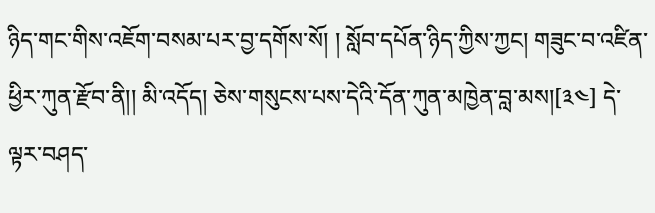ཉིད་གང་གིས་འཇོག་བསམ་པར་བྱ་དགོས་སོ། ། སློབ་དཔོན་ཉིད་ཀྱིས་ཀྱང། གཟུང་བ་འཛིན་ཕྱིར་ཀུན་རྫོབ་ནི།། མི་འདོད། ཅེས་གསུངས་པས་དེའི་དོན་ཀུན་མཁྱེན་བླ་མས།[༣༤] དེ་ལྟར་བཤད་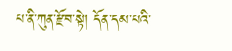པ་ནི་ཀུན་རྫོབ་སྟེ། དོན་དམ་པའི་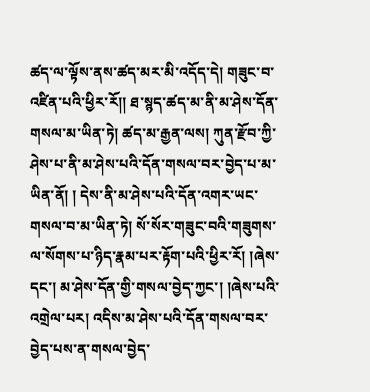ཚད་ལ་ལྟོས་ནས་ཚད་མར་མི་འདོད་དེ། གཟུང་བ་འཛིན་པའི་ཕྱིར་རོ།། ཐ་སྙད་ཚད་མ་ནི་མ་ཤེས་དོན་གསལ་མ་ཡིན་ཏེ། ཚད་མ་རྒྱན་ལས། ཀུན་རྫོབ་ཀྱི་ཤེས་པ་ནི་མ་ཤེས་པའི་དོན་གསལ་བར་བྱེད་པ་མ་ཡིན་ནོ། ། དེས་ནི་མ་ཤེས་པའི་དོན་འགར་ཡང་གསལ་བ་མ་ཡིན་ཏེ། སོ་སོར་གཟུང་བའི་གཟུགས་ལ་སོགས་པ་ཉིད་རྣམ་པར་རྟོག་པའི་ཕྱིར་རོ། །ཞེས་དང་། མ་ཤེས་དོན་གྱི་གསལ་བྱེད་ཀྱང་། །ཞེས་པའི་འགྲེལ་པར། འདིས་མ་ཤེས་པའི་དོན་གསལ་བར་བྱེད་པས་ན་གསལ་བྱེད་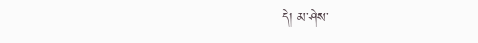དེ། མ་ཤེས་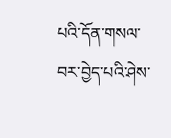པའི་དོན་གསལ་བར་བྱེད་པའི་ཤེས་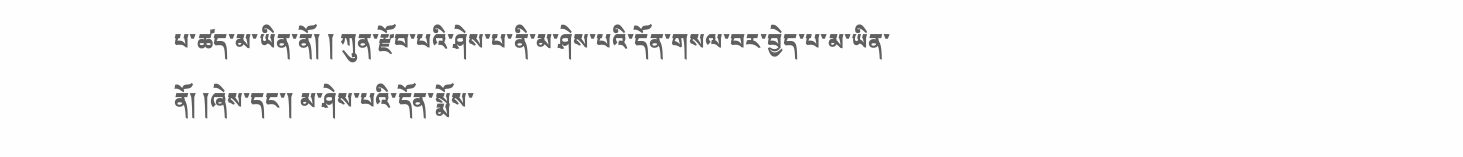པ་ཚད་མ་ཡིན་ནོ། ། ཀུན་རྫོབ་པའི་ཤེས་པ་ནི་མ་ཤེས་པའི་དོན་གསལ་བར་བྱེད་པ་མ་ཡིན་ནོ། །ཞེས་དང་། མ་ཤེས་པའི་དོན་སྨོས་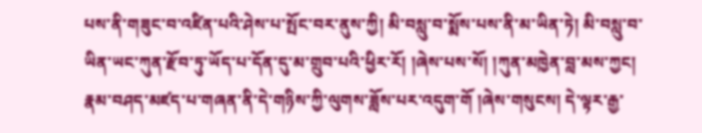པས་ནི་གཟུང་བ་འཛིན་པའི་ཤེས་པ་སྤོང་བར་ནུས་ཀྱི། མི་བསླུ་བ་སྨོས་པས་ནི་མ་ཡིན་ཏེ། མི་བསླུ་བ་ཡིན་ཡང་ཀུན་རྫོབ་ཏུ་ཡོད་པ་དོན་དུ་མ་གྲུབ་པའི་ཕྱིར་རོ། །ཞེས་པས་སོ། །ཀུན་མཁྱེན་བླ་མས་ཀྱང། རྣམ་བཤད་མཛད་པ་གཞན་ནི་དེ་གཉིས་ཀྱི་ལུགས་ཟློས་པར་འདུག་གོ །ཞེས་གསུངས། དེ་ལྟར་རྒྱ་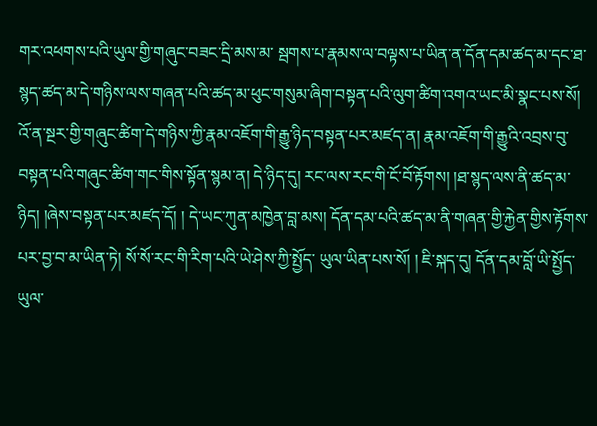གར་འཕགས་པའི་ཡུལ་གྱི་གཞུང་བཟང་དྲི་མས་མ་ སྦགས་པ་རྣམས་ལ་བལྟས་པ་ཡིན་ན་དོན་དམ་ཚད་མ་དང་ཐ་སྙད་ཚད་མ་དེ་གཉིས་ལས་གཞན་པའི་ཚད་མ་ཕུང་གསུམ་ཞིག་བསྟན་པའི་ལུག་ཚིག་འགའ་ཡང་མི་སྣང་པས་སོ། འོ་ན་སྔར་གྱི་གཞུང་ཚིག་དེ་གཉིས་ཀྱི་རྣམ་འཇོག་གི་རྒྱུ་ཉིད་བསྟན་པར་མཛད་ན། རྣམ་འཇོག་གི་རྒྱུའི་འབྲས་བུ་བསྟན་པའི་གཞུང་ཚིག་གང་གིས་སྟོན་སྙམ་ན། དེ་ཉིད་དུ། རང་ལས་རང་གི་ངོ་བོ་རྟོགས། །ཐ་སྙད་ལས་ནི་ཚད་མ་ཉིད། །ཞེས་བསྟན་པར་མཛད་དོ། ། དེ་ཡང་ཀུན་མཁྱེན་བླ་མས། དོན་དམ་པའི་ཚད་མ་ནི་གཞན་གྱི་རྐྱེན་གྱིས་རྟོགས་པར་བྱ་བ་མ་ཡིན་ཏེ། སོ་སོ་རང་གི་རིག་པའི་ཡེ་ཤེས་ཀྱི་སྤྱོད་ ཡུལ་ཡིན་པས་སོ། ། ཇི་སྐད་དུ། དོན་དམ་བློ་ཡི་སྤྱོད་ཡུལ་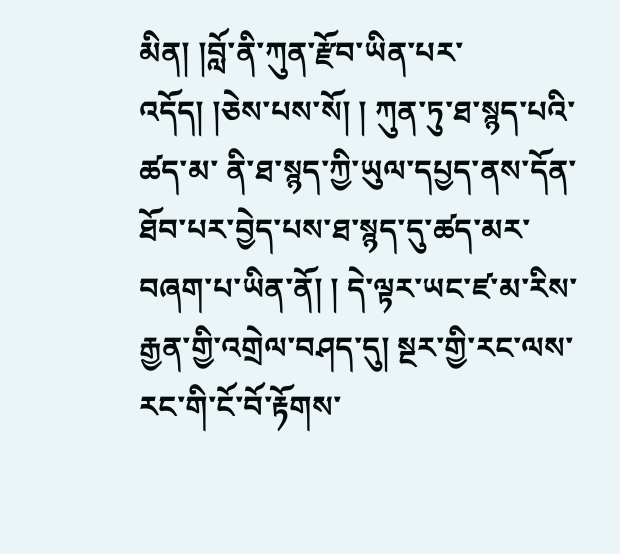མིན། །བློ་ནི་ཀུན་རྫོབ་ཡིན་པར་འདོད། །ཅེས་པས་སོ། ། ཀུན་ཏུ་ཐ་སྙད་པའི་ཚད་མ་ ནི་ཐ་སྙད་ཀྱི་ཡུལ་དཔྱད་ནས་དོན་ཐོབ་པར་བྱེད་པས་ཐ་སྙད་དུ་ཚད་མར་བཞག་པ་ཡིན་ནོ། ། དེ་ལྟར་ཡང་ཛ་མ་རིས་རྒྱན་གྱི་འགྲེལ་བཤད་དུ། སྔར་གྱི་རང་ལས་རང་གི་ངོ་བོ་རྟོགས་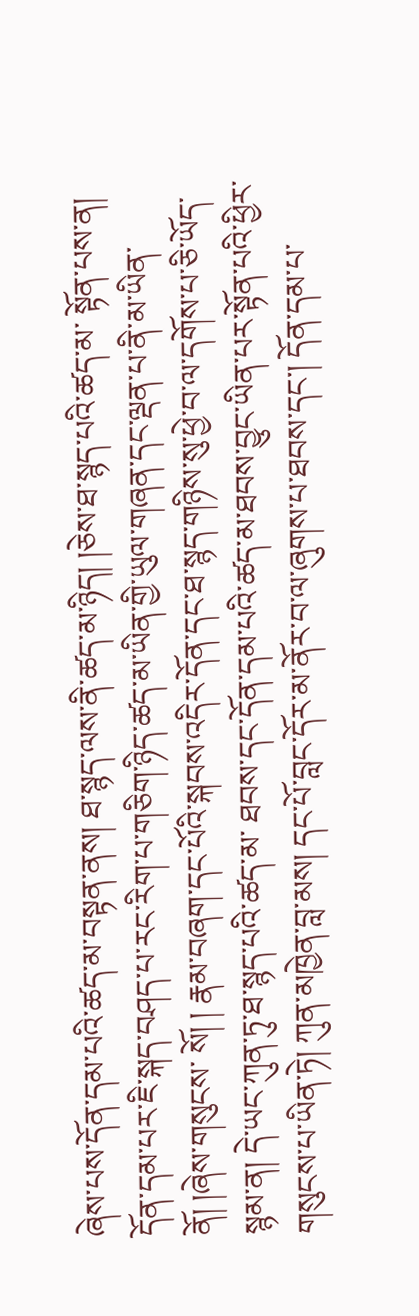ཞེས་པས་དོན་དམ་པའི་ཚད་མ་བསྟན་ནས། ཐ་སྙད་ལས་ནི་ཚད་མ་ཉིད། །ཅེས་ཐ་སྙད་པའི་ཚད་མ་ སྟོན་པས་ན། དོན་དམ་པར་ཇི་སྐད་བཤད་པ་རང་རིག་པ་གཅིག་ཉིད་ཚད་མ་ཡིན་གྱི་ཡུལ་གཞན་དང་ལྡན་པ་ནི་མ་ཡིན་ནོ། །ཞེས་གསུངས་ སོ། ། རྣམ་བཞག་དང་པོའི་སྐབས་འདིར་དོན་དང་ཐ་སྙད་གཉིས་སུ་ཕྱེ་བ་ལ་དགོས་པ་ཅི་ཡོད་སྙམ་ན། དེ་ཡང་ཀུན་ཏུ་ཐ་སྙད་པའི་ཚད་མ་ ཐབས་དང་དོན་དམ་པའི་ཚད་མ་ཐབས་བྱུང་ཡིན་པར་སྟོན་པའི་ཕྱིར་གསུངས་པ་ཡིན་ཏེ། ཀུན་མཁྱེན་བླ་མས། དང་པོ་བླང་དོར་མ་ནོར་བ་ལ་ཞུགས་པ་ཐབས་དང་། དོན་དམ་པ་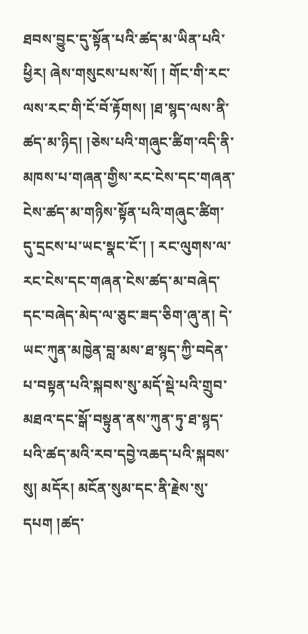ཐབས་བྱུང་དུ་སྟོན་པའི་ཚད་མ་ཡིན་པའི་ཕྱིར། ཞེས་གསུངས་པས་སོ། ། གོང་གི་རང་ལས་རང་གི་ངོ་བོ་རྟོགས། །ཐ་སྙད་ལས་ནི་ཚད་མ་ཉིད། །ཅེས་པའི་གཞུང་ཚིག་འདི་ནི་མཁས་པ་གཞན་གྱིས་རང་ངེས་དང་གཞན་ངེས་ཚད་མ་གཉིས་སྟོན་པའི་གཞུང་ཚིག་དུ་དྲངས་པ་ཡང་སྣང་ངོ་། ། རང་ལུགས་ལ་རང་ངེས་དང་གཞན་ངེས་ཚད་མ་བཞེད་དང་བཞེད་མེད་ལ་ཅུང་ཟད་ཅིག་ཞུ་ན། དེ་ཡང་ཀུན་མཁྱེན་བླ་མས་ཐ་སྙད་ཀྱི་བདེན་པ་བསྟན་པའི་སྐབས་སུ་མདོ་སྡེ་པའི་གྲུབ་མཐའ་དང་སྒོ་བསྟུན་ནས་ཀུན་ཏུ་ཐ་སྙད་པའི་ཚད་མའི་རབ་དབྱེ་འཆད་པའི་སྐབས་སུ། མདོར། མངོན་སུམ་དང་ནི་རྗེས་སུ་དཔག །ཚད་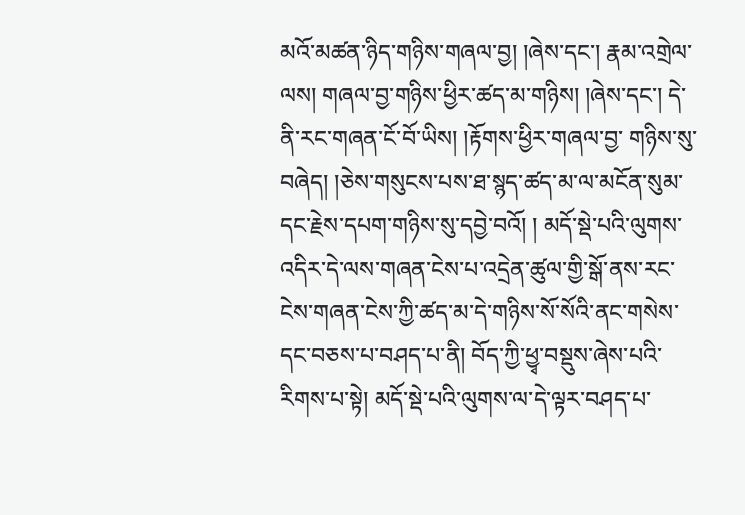མའོ་མཚན་ཉིད་གཉིས་གཞལ་བྱ། །ཞེས་དང་། རྣམ་འགྲེལ་ལས། གཞལ་བྱ་གཉིས་ཕྱིར་ཚད་མ་གཉིས། །ཞེས་དང་། དེ་ནི་རང་གཞན་ངོ་བོ་ཡིས། །རྟོགས་ཕྱིར་གཞལ་བྱ་ གཉིས་སུ་བཞེད། །ཅེས་གསུངས་པས་ཐ་སྙད་ཚད་མ་ལ་མངོན་སུམ་དང་རྗེས་དཔག་གཉིས་སུ་དབྱེ་བའོ། ། མདོ་སྡེ་པའི་ལུགས་འདིར་དེ་ལས་གཞན་ངེས་པ་འདྲེན་ཚུལ་གྱི་སྒོ་ནས་རང་ངེས་གཞན་ངེས་ཀྱི་ཚད་མ་དེ་གཉིས་སོ་སོའི་ནང་གསེས་དང་བཅས་པ་བཤད་པ་ནི། བོད་ཀྱི་ཕྱྭ་བསྡུས་ཞེས་པའི་རིགས་པ་སྟེ། མདོ་སྡེ་པའི་ལུགས་ལ་དེ་ལྟར་བཤད་པ་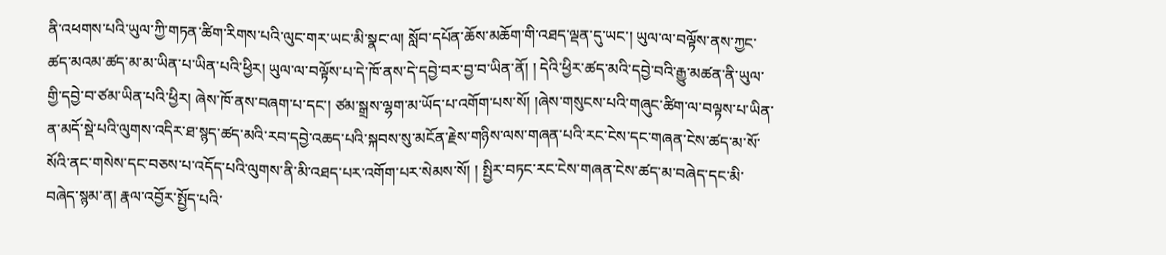ནི་འཕགས་པའི་ཡུལ་ཀྱི་གཏན་ཚིག་རིགས་པའི་ལུང་གར་ཡང་མི་སྣང་ལ། སློབ་དཔོན་ཆོས་མཆོག་གི་འཐད་ལྡན་དུ་ཡང་། ཡུལ་ལ་བལྟོས་ནས་ཀྱང་ཚད་མའམ་ཚད་མ་མ་ཡིན་པ་ཡིན་པའི་ཕྱིར། ཡུལ་ལ་བལྟོས་པ་དེ་ཁོ་ནས་དེ་དབྱེ་བར་བྱ་བ་ཡིན་ནོ། ། དེའི་ཕྱིར་ཚད་མའི་དབྱེ་བའི་རྒྱུ་མཚན་ནི་ཡུལ་གྱི་དབྱེ་བ་ཙམ་ཡིན་པའི་ཕྱིར། ཞེས་ཁོ་ནས་བཞག་པ་དང་། ཙམ་སྒྲས་ལྷག་མ་ཡོད་པ་འགོག་པས་སོ། །ཞེས་གསུངས་པའི་གཞུང་ཚིག་ལ་བལྟས་པ་ཡིན་ན་མདོ་སྡེ་པའི་ལུགས་འདིར་ཐ་སྙད་ཚད་མའི་རབ་དབྱེ་འཆད་པའི་སྐབས་སུ་མངོན་རྗེས་གཉིས་ལས་གཞན་པའི་རང་ངེས་དང་གཞན་ངེས་ཚད་མ་སོ་སོའི་ནང་གསེས་དང་བཅས་པ་འདོད་པའི་ལུགས་ནི་མི་འཐད་པར་འགོག་པར་སེམས་སོ། ། སྤྱིར་བཏང་རང་ངེས་གཞན་ངེས་ཚད་མ་བཞེད་དང་མི་བཞེད་སྙམ་ན། རྣལ་འབྱོར་སྤྱོད་པའི་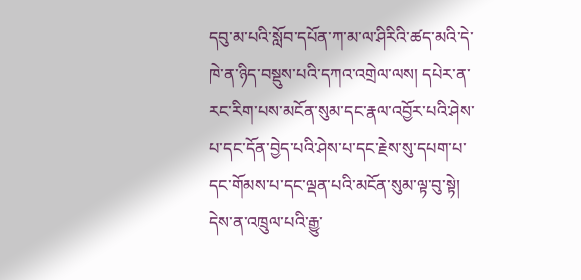དབུ་མ་པའི་སློབ་དཔོན་ཀ་མ་ལ་ཤིརིའི་ཚད་མའི་དེ་ཁེ་ན་ཉིད་བསྡུས་པའི་དཀའ་འགྲེལ་ལས། དཔེར་ན་རང་རིག་པས་མངོན་སུམ་དང་རྣལ་འབྱོར་པའི་ཤེས་པ་དང་དོན་བྱེད་པའི་ཤེས་པ་དང་རྗེས་སུ་དཔག་པ་དང་གོམས་པ་དང་ལྡན་པའི་མངོན་སུམ་ལྟ་བུ་སྟེ། དེས་ན་འཁྲུལ་པའི་རྒྱུ་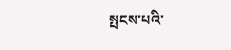སྤངས་པའི་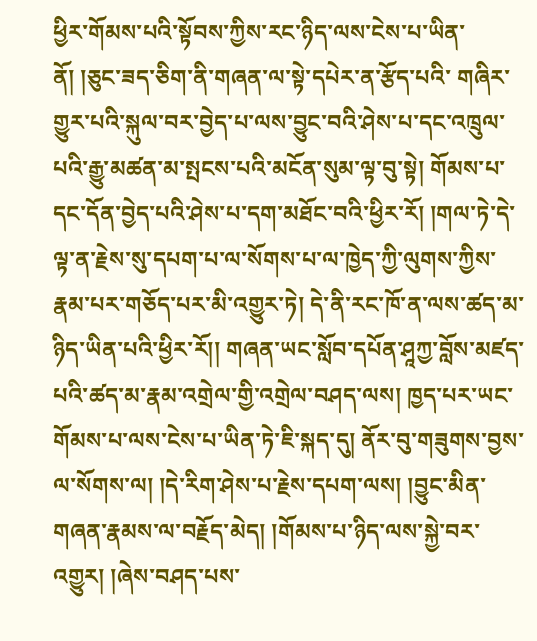ཕྱིར་གོམས་པའི་སྟོབས་ཀྱིས་རང་ཉིད་ལས་ངེས་པ་ཡིན་ནོ། །ཅུང་ཟད་ཅིག་ནི་གཞན་ལ་སྟེ་དཔེར་ན་རྩོད་པའི་ གཞིར་གྱུར་པའི་སྐུལ་བར་བྱེད་པ་ལས་བྱུང་བའི་ཤེས་པ་དང་འཁྲུལ་པའི་རྒྱུ་མཚན་མ་སྤངས་པའི་མངོན་སུམ་ལྟ་བུ་སྟེ། གོམས་པ་དང་དོན་བྱེད་པའི་ཤེས་པ་དག་མཐོང་བའི་ཕྱིར་རོ། །གལ་ཏེ་དེ་ལྟ་ན་རྗེས་སུ་དཔག་པ་ལ་སོགས་པ་ལ་ཁྱེད་ཀྱི་ལུགས་ཀྱིས་རྣམ་པར་གཅོད་པར་མི་འགྱུར་ཏེ། དེ་ནི་རང་ཁོ་ན་ལས་ཚད་མ་ཉིད་ཡིན་པའི་ཕྱིར་རོ།། གཞན་ཡང་སློབ་དཔོན་ཤཱཀྱ་བློས་མཛད་པའི་ཚད་མ་རྣམ་འགྲེལ་གྱི་འགྲེལ་བཤད་ལས། ཁྱད་པར་ཡང་གོམས་པ་ལས་ངེས་པ་ཡིན་ཏེ་ཇི་སྐད་དུ། ནོར་བུ་གཟུགས་བྱས་ལ་སོགས་ལ། །དེ་རིག་ཤེས་པ་རྗེས་དཔག་ལས། །བྱུང་མིན་གཞན་རྣམས་ལ་བརྗོད་མེད། །གོམས་པ་ཉིད་ལས་སྐྱེ་བར་འགྱུར། །ཞེས་བཤད་པས་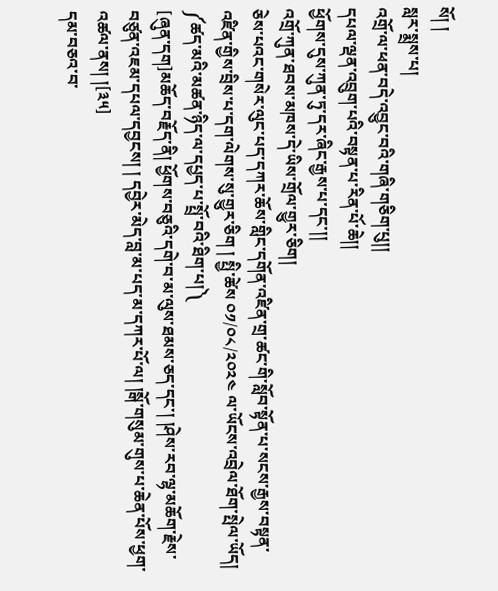སོ། །
སླར་སྨྲས་པ།
འགྲོ་ལ་ཕན་བདེ་འབྱུང་བའི་གཞི་གཅིག་པུ།།
དཔལ་ལྡན་འབྲུག་པའི་བསྟན་པ་རིན་པོ་ཆེ།།
ཕྱོགས་དུས་ཀུན་ཏུ་དར་ཞིང་རྒྱས་པ་དང་།།
འགྲོ་ཀུན་ཐབས་མཁས་དེ་ཡིས་གྲོལ་གྱུར་ཅིག།
ཅེས་པའང་གསེར་ལུང་པད་དཀར་ཆོས་གླིང་དགོན་འཛིན་གྲ་ཚང་གི་སློབ་སྟོན་པ་སངས་རྒྱས་བསྟན་འཛིན་གྱིས་བྲིས་པ་དག་ལེགས་སུ་གྱུར་ཅིག ། སྤྱི་ཚེས ༠༡/༠༨/༢༠༢༤ ལ་ཡོངས་འབྲེལ་ཐོག་སྤེལ་ཡོད།
༼ཚད་མའི་མཚན་ཉིད་ལ་དཔྱད་པ་སྤྲོ་བའི་ཐིག་པ།༽
[ཞུན་དག]མཆོད་བརྗོད་ནི། ཕྱོགས་བཅུའི་དགེ་བ་མ་ལུས་ཐམས་ཅད་དང་། །ཤེས་རབ་ལྷ་མཆོག་རྗེས་བཙུན་འཇམ་དཔལ་དབྱངས། ། དབྱེར་མེད་བླ་མ་པད་མ་དཀར་པོ་ལ། །སྒོ་གསུམ་གུས་པ་ཆེན་པོས་ཕྱག་འཚལ་ནས། །[༣༥]
དམ་བཅའ་བ་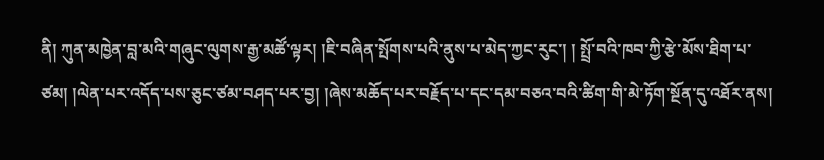ནི། ཀུན་མཁྱེན་བླ་མའི་གཞུང་ལུགས་རྒྱ་མཚོ་ལྟར། །ཇི་བཞིན་སྤོགས་པའི་ནུས་པ་མེད་ཀྱང་རུང་། ། སྤྲོ་བའི་ཁབ་ཀྱི་རྩེ་མོས་ཐིག་པ་ཙམ། །ལེན་པར་འདོད་པས་ཅུང་ཙམ་བཤད་པར་བྱ། །ཞེས་མཆོད་པར་བརྗོད་པ་དང་དམ་བཅའ་བའི་ཚིག་གི་མེ་ཏོག་སྔོན་དུ་འཐོར་ནས།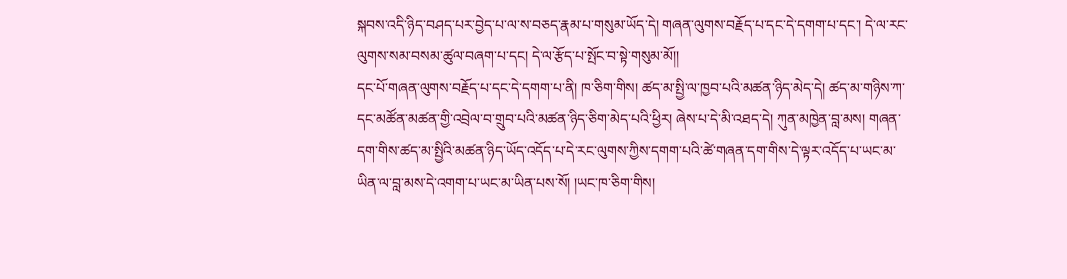སྐབས་འདི་ཉིད་བཤད་པར་བྱེད་པ་ལ་ས་བཅད་རྣམ་པ་གསུམ་ཡོད་དེ། གཞན་ལུགས་བརྗོད་པ་དང་དེ་དགག་པ་དང་། དེ་ལ་རང་ལུགས་སམ་བསམ་ཚུལ་བཞག་པ་དང། དེ་ལ་རྩོད་པ་སྤོང་བ་སྟེ་གསུམ་མོ།།
དང་པོ་གཞན་ལུགས་བརྗོད་པ་དང་དེ་དགག་པ་ནི། ཁ་ཅིག་གིས། ཚད་མ་སྤྱི་ལ་ཁྱབ་པའི་མཚན་ཉིད་མེད་དེ། ཚད་མ་གཉིས་ཀ་དང་མཚོན་མཚན་གྱི་འབྲེལ་བ་གྲུབ་པའི་མཚན་ཉིད་ཅིག་མེད་པའི་ཕྱིར། ཞེས་པ་དེ་མི་འཐད་དེ། ཀུན་མཁྱེན་བླ་མས། གཞན་དག་གིས་ཚད་མ་སྤྱིའི་མཚན་ཉིད་ཡོད་འདོད་པ་དེ་རང་ལུགས་ཀྱིས་དགག་པའི་ཚེ་གཞན་དག་གིས་དེ་ལྟར་འདོད་པ་ཡང་མ་ཡིན་ལ་བླ་མས་དེ་འགག་པ་ཡང་མ་ཡིན་པས་སོ། །ཡང་ཁ་ཅིག་གིས།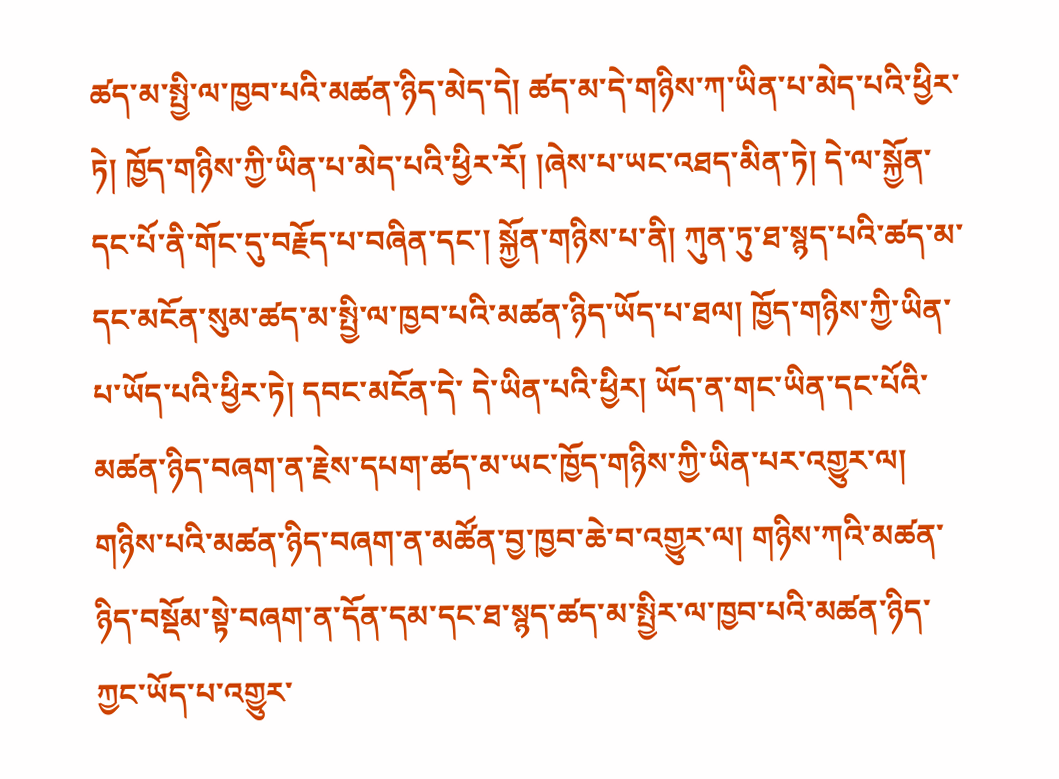ཚད་མ་སྤྱི་ལ་ཁྱབ་པའི་མཚན་ཉིད་མེད་དེ། ཚད་མ་དེ་གཉིས་ཀ་ཡིན་པ་མེད་པའི་ཕྱིར་ཏེ། ཁྱོད་གཉིས་ཀྱི་ཡིན་པ་མེད་པའི་ཕྱིར་རོ། །ཞེས་པ་ཡང་འཐད་མིན་ཏེ། དེ་ལ་སྐྱོན་དང་པོ་ནི་གོང་དུ་བརྗོད་པ་བཞིན་དང་། སྐྱོན་གཉིས་པ་ནི། ཀུན་ཏུ་ཐ་སྙད་པའི་ཚད་མ་དང་མངོན་སུམ་ཚད་མ་སྤྱི་ལ་ཁྱབ་པའི་མཚན་ཉིད་ཡོད་པ་ཐལ། ཁྱོད་གཉིས་ཀྱི་ཡིན་པ་ཡོད་པའི་ཕྱིར་ཏེ། དབང་མངོན་དེ་ དེ་ཡིན་པའི་ཕྱིར། ཡོད་ན་གང་ཡིན་དང་པོའི་མཚན་ཉིད་བཞག་ན་རྗེས་དཔག་ཚད་མ་ཡང་ཁྱོད་གཉིས་ཀྱི་ཡིན་པར་འགྱུར་ལ། གཉིས་པའི་མཚན་ཉིད་བཞག་ན་མཚོན་བྱ་ཁྱབ་ཆེ་བ་འགྱུར་ལ། གཉིས་ཀའི་མཚན་ཉིད་བསྡོམ་སྟེ་བཞག་ན་དོན་དམ་དང་ཐ་སྙད་ཚད་མ་སྤྱིར་ལ་ཁྱབ་པའི་མཚན་ཉིད་ཀྱང་ཡོད་པ་འགྱུར་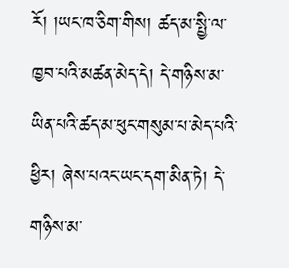རོ། །ཡང་ཁ་ཅིག་གིས། ཚད་མ་སྤྱི་ལ་ཁྱབ་པའི་མཚན་མེད་དེ། དེ་གཉིས་མ་ཡིན་པའི་ཚད་མ་ཕུང་གསུམ་པ་མེད་པའི་ཕྱིར། ཞེས་པའང་ཡང་དག་མིན་ཏེ། དེ་གཉིས་མ་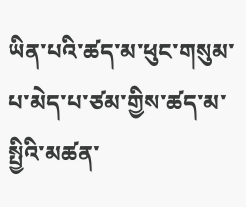ཡིན་པའི་ཚད་མ་ཕུང་གསུམ་པ་མེད་པ་ཙམ་གྱིས་ཚད་མ་སྤྱིའི་མཚན་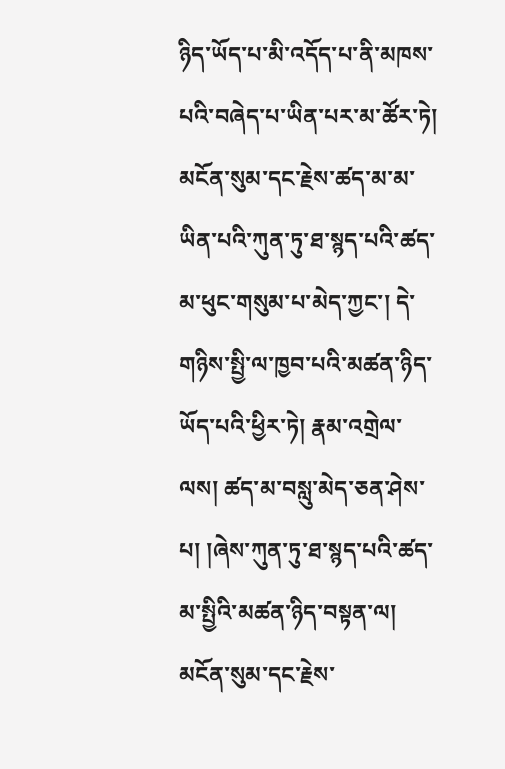ཉིད་ཡོད་པ་མི་འདོད་པ་ནི་མཁས་པའི་བཞེད་པ་ཡིན་པར་མ་ཚོར་ཏེ། མངོན་སུམ་དང་རྗེས་ཚད་མ་མ་ཡིན་པའི་ཀུན་ཏུ་ཐ་སྙད་པའི་ཚད་མ་ཕུང་གསུམ་པ་མེད་ཀྱང་། དེ་གཉིས་སྤྱི་ལ་ཁྱབ་པའི་མཚན་ཉིད་ཡོད་པའི་ཕྱིར་ཏེ། རྣམ་འགྲེལ་ལས། ཚད་མ་བསླུ་མེད་ཅན་ཤེས་པ། །ཞེས་ཀུན་ཏུ་ཐ་སྙད་པའི་ཚད་མ་སྤྱིའི་མཚན་ཉིད་བསྟན་ལ། མངོན་སུམ་དང་རྗེས་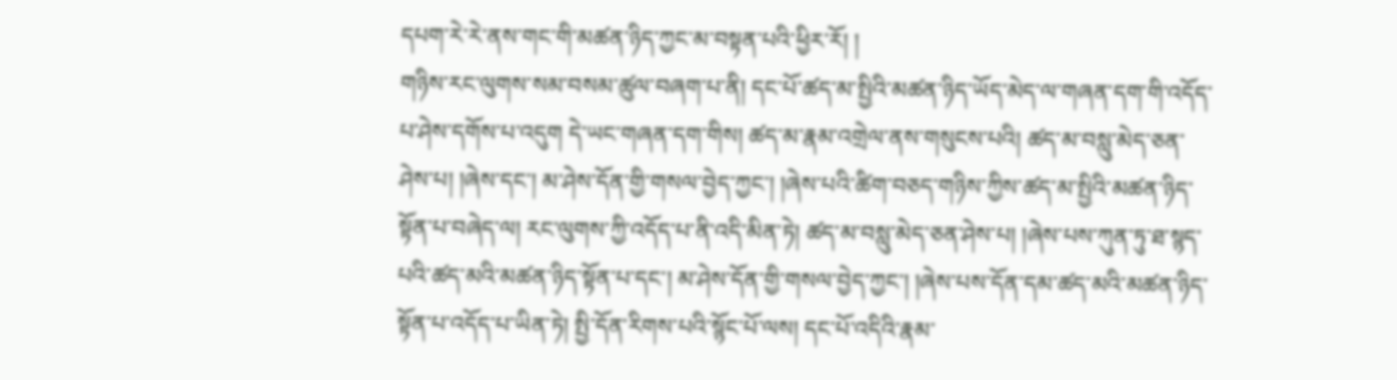དཔག་རེ་རེ་ནས་གང་གི་མཚན་ཉིད་ཀྱང་མ་བསྟན་པའི་ཕྱིར་རོ། །
གཉིས་རང་ལུགས་སམ་བསམ་ཚུལ་བཞག་པ་ནི། དང་པོ་ཚད་མ་སྤྱིའི་མཚན་ཉིད་ཡོད་མེད་ལ་གཞན་དག་གི་འདོད་པ་ཤེས་དགོས་པ་འདུག དེ་ཡང་གཞན་དག་གིས། ཚད་མ་རྣམ་འགྲེལ་ནས་གསུངས་པའི། ཚད་མ་བསླུ་མེད་ཅན་ཤེས་པ། །ཞེས་དང་། མ་ཤེས་དོན་གྱི་གསལ་བྱེད་ཀྱང་། །ཞེས་པའི་ཚིག་བཅད་གཉིས་ཀྱིས་ཚད་མ་སྤྱིའི་མཚན་ཉིད་སྟོན་པ་བཞེད་ལ། རང་ལུགས་ཀྱི་འདོད་པ་ནི་འདི་མིན་ཏེ། ཚད་མ་བསླུ་མེད་ཅན་ཤེས་པ། །ཞེས་པས་ཀུན་ཏུ་ཐ་སྙད་པའི་ཚད་མའི་མཚན་ཉིད་སྟོན་པ་དང་། མ་ཤེས་དོན་གྱི་གསལ་བྱེད་ཀྱང་། །ཞེས་པས་དོན་དམ་ཚད་མའི་མཚན་ཉིད་སྟོན་པ་འདོད་པ་ཡིན་ཏེ། སྤྱི་དོན་རིགས་པའི་སྙོང་པོ་ལས། དང་པོ་འདིའི་རྣམ་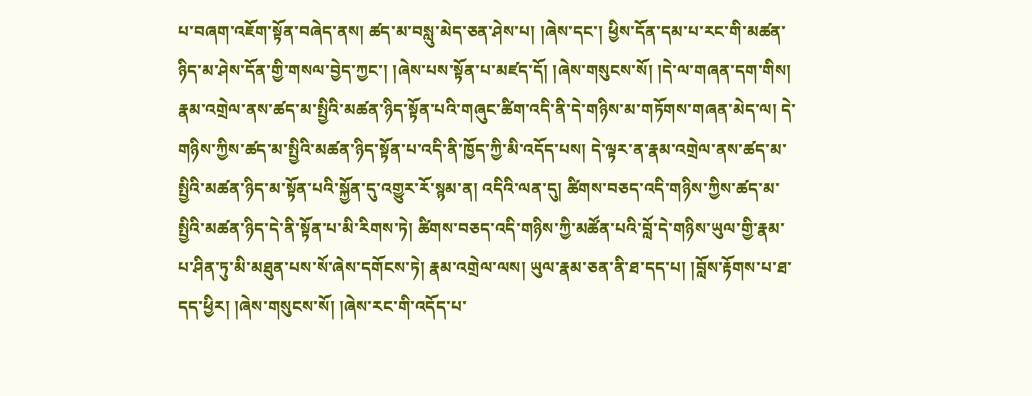པ་བཞག་འཇོག་སྟོན་བཞེད་ནས། ཚད་མ་བསླུ་མེད་ཅན་ཤེས་པ། །ཞེས་དང་། ཕྱིས་དོན་དམ་པ་རང་གི་མཚན་ཉིད་མ་ཤེས་དོན་གྱི་གསལ་བྱེད་ཀྱང་། །ཞེས་པས་སྟོན་པ་མཛད་དོ། །ཞེས་གསུངས་སོ། །དེ་ལ་གཞན་དག་གིས། རྣམ་འགྲེལ་ནས་ཚད་མ་སྤྱིའི་མཚན་ཉིད་སྟོན་པའི་གཞུང་ཚིག་འདི་ནི་དེ་གཉིས་མ་གཏོགས་གཞན་མེད་ལ། དེ་གཉིས་ཀྱིས་ཚད་མ་སྤྱིའི་མཚན་ཉིད་སྟོན་པ་འདི་ནི་ཁྱོད་ཀྱི་མི་འདོད་པས། དེ་ལྟར་ན་རྣམ་འགྲེལ་ནས་ཚད་མ་སྤྱིའི་མཚན་ཉིད་མ་སྟོན་པའི་སྐྱོན་དུ་འགྱུར་རོ་སྙམ་ན། འདིའི་ལན་དུ། ཚིགས་བཅད་འདི་གཉིས་ཀྱིས་ཚད་མ་སྤྱིའི་མཚན་ཉིད་དེ་ནི་སྟོན་པ་མི་རིགས་ཏེ། ཚིགས་བཅད་འདི་གཉིས་ཀྱི་མཚོན་པའི་བློ་དེ་གཉིས་ཡུལ་གྱི་རྣམ་པ་ཤིན་ཏུ་མི་མཐུན་པས་སོ་ཞེས་དགོངས་ཏེ། རྣམ་འགྲེལ་ལས། ཡུལ་རྣམ་ཅན་ནི་ཐ་དད་པ། །བློས་རྟོགས་པ་ཐ་དད་ཕྱིར། །ཞེས་གསུངས་སོ། །ཞེས་རང་གི་འདོད་པ་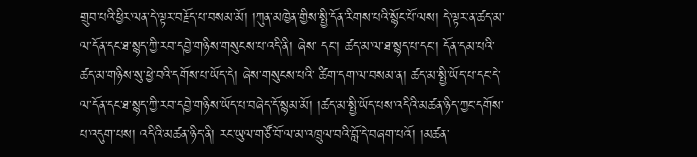གྲུབ་པའི་ཕྱིར་ལན་དེ་ལྟར་བརྗོད་པ་བསམ་མོ། །ཀུན་མཁྱེན་གྱིས་སྤྱི་དོན་རིགས་པའི་སྙོང་པོ་ལས། དེ་ལྟར་ན་ཚད་མ་ལ་དོན་དང་ཐ་སྙད་ཀྱི་རབ་དབྱེ་གཉིས་གསུངས་པ་འདི་ནི། ཞེས་ དང་། ཚད་མ་ལ་ཐ་སྙད་པ་དང་། དོན་དམ་པའི་ཚད་མ་གཉིས་སུ་ཕྱེ་བའི་དགོས་པ་ཡོད་དེ། ཞེས་གསུངས་པའི་ ཚིག་དག་ལ་བསམ་ན། ཚད་མ་སྤྱི་ཡོད་པ་དང་དེ་ལ་དོན་དང་ཐ་སྙད་ཀྱི་རབ་དབྱེ་གཉིས་ཡོད་པ་བཞེད་དོ་སྙམ་མོ། །ཚད་མ་སྤྱི་ཡོད་པས་འདིའི་མཚན་ཉིད་ཀྱང་དགོས་པ་འདུག་པས། འདིའི་མཚན་ཉིད་ནི། རང་ཡུལ་གཙོ་བོ་ལ་མ་འཁྲུལ་བའི་བློ་དེ་བཞག་པའོ། །མཚན་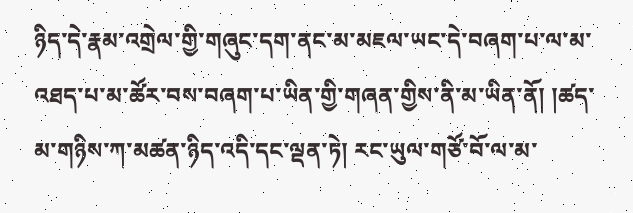ཉིད་དེ་རྣམ་འགྲེལ་གྱི་གཞུང་དག་ནང་མ་མཇལ་ཡང་དེ་བཞག་པ་ལ་མ་འཐད་པ་མ་ཚོར་བས་བཞག་པ་ཡིན་གྱི་གཞན་གྱིས་ནི་མ་ཡིན་ནོ། །ཚད་མ་གཉིས་ཀ་མཚན་ཉིད་འདི་དང་ལྡན་ཏེ། རང་ཡུལ་གཙོ་བོ་ལ་མ་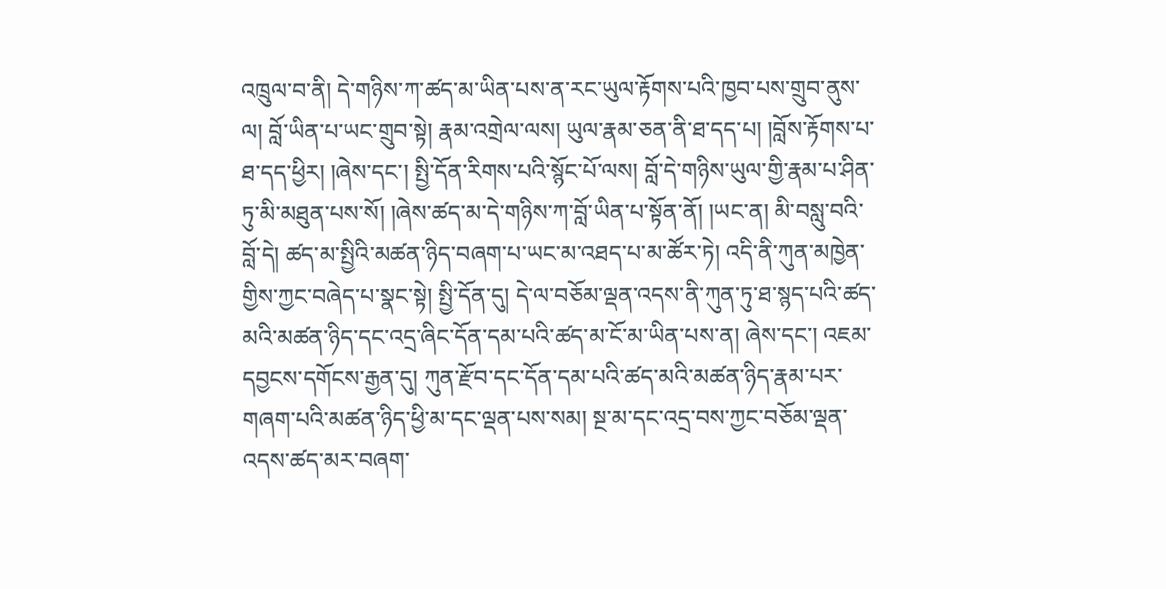འཁྲུལ་བ་ནི། དེ་གཉིས་ཀ་ཚད་མ་ཡིན་པས་ན་རང་ཡུལ་རྟོགས་པའི་ཁྱབ་པས་གྲུབ་ནུས་ལ། བློ་ཡིན་པ་ཡང་གྲུབ་སྟེ། རྣམ་འགྲེལ་ལས། ཡུལ་རྣམ་ཅན་ནི་ཐ་དད་པ། །བློས་རྟོགས་པ་ཐ་དད་ཕྱིར། །ཞེས་དང་། སྤྱི་དོན་རིགས་པའི་སྙོང་པོ་ལས། བློ་དེ་གཉིས་ཡུལ་གྱི་རྣམ་པ་ཤིན་ཏུ་མི་མཐུན་པས་སོ། །ཞེས་ཚད་མ་དེ་གཉིས་ཀ་བློ་ཡིན་པ་སྟོན་ནོ། །ཡང་ན། མི་བསླུ་བའི་བློ་དེ། ཚད་མ་སྤྱིའི་མཚན་ཉིད་བཞག་པ་ཡང་མ་འཐད་པ་མ་ཚོར་ཏེ། འདི་ནི་ཀུན་མཁྱེན་གྱིས་ཀྱང་བཞེད་པ་སྣང་སྟེ། སྤྱི་དོན་དུ། དེ་ལ་བཅོམ་ལྡན་འདས་ནི་ཀུན་ཏུ་ཐ་སྙད་པའི་ཚད་མའི་མཚན་ཉིད་དང་འདྲ་ཞིང་དོན་དམ་པའི་ཚད་མ་ངོ་མ་ཡིན་པས་ན། ཞེས་དང་། འཇམ་དབྱངས་དགོངས་རྒྱན་དུ། ཀུན་རྫོབ་དང་དོན་དམ་པའི་ཚད་མའི་མཚན་ཉིད་རྣམ་པར་གཞག་པའི་མཚན་ཉིད་ཕྱི་མ་དང་ལྡན་པས་སམ། སྔ་མ་དང་འདྲ་བས་ཀྱང་བཅོམ་ལྡན་འདས་ཚད་མར་བཞག་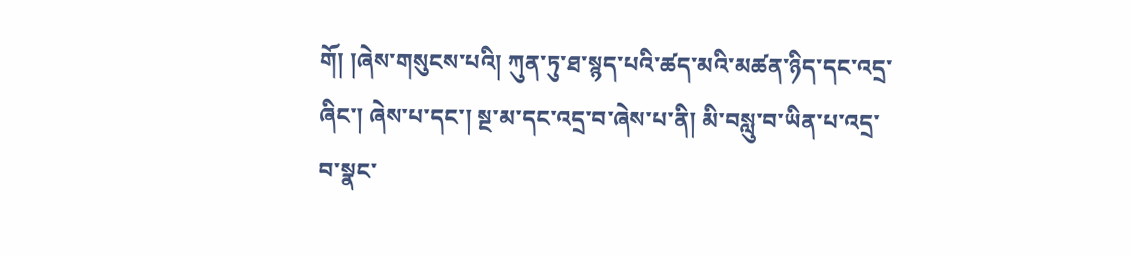གོ། །ཞེས་གསུངས་པའི། ཀུན་ཏུ་ཐ་སྙད་པའི་ཚད་མའི་མཚན་ཉིད་དང་འདྲ་ཞིང་། ཞེས་པ་དང་། སྔ་མ་དང་འདྲ་བ་ཞེས་པ་ནི། མི་བསླུ་བ་ཡིན་པ་འདྲ་བ་སྣང་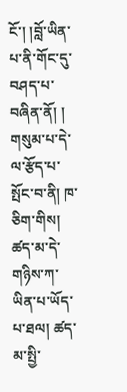ངོ་། །བློ་ཡིན་པ་ནི་གོང་དུ་བཤད་པ་བཞིན་ནོ། །
གསུམ་པ་དེ་ལ་རྩོད་པ་སྤོང་བ་ནི། ཁ་ཅིག་གིས། ཚད་མ་དེ་གཉིས་ཀ་ཡིན་པ་ཡོད་པ་ཐལ། ཚད་མ་སྤྱི་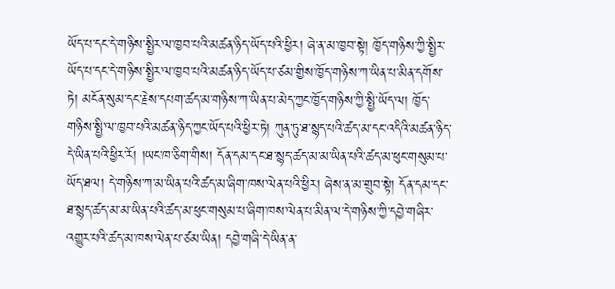ཡོད་པ་དང་དེ་གཉིས་སྤྱིར་ལ་ཁྱབ་པའི་མཚན་ཉིད་ཡོད་པའི་ཕྱིར། ཞེ་ན་མ་ཁྱབ་སྟེ། ཁྱོད་གཉིས་ཀྱི་སྤྱིར་ཡོད་པ་དང་དེ་གཉིས་སྤྱིར་ལ་ཁྱབ་པའི་མཚན་ཉིད་ཡོད་པ་ཙམ་གྱིས་ཁྱོད་གཉིས་ཀ་ཡིན་པ་མིན་དགོས་ཏེ། མངོན་སུམ་དང་རྗེས་དཔག་ཚད་མ་གཉིས་ཀ་ཡིན་པ་མེད་ཀྱང་ཁྱོད་གཉིས་ཀྱི་སྤྱི་ཡོད་ལ། ཁྱོད་གཉིས་སྤྱི་ལ་ཁྱབ་པའི་མཚན་ཉིད་ཀྱང་ཡོད་པའི་ཕྱིར་ཏེ། ཀུན་ཏུ་ཐ་སྙད་པའི་ཚད་མ་དང་འདིའི་མཚན་ཉིད་དེ་ཡིན་པའི་ཕྱིར་རོ། །ཡང་ཁ་ཅིག་གིས། དོན་དམ་དང་ཐ་སྙད་ཚད་མ་མ་ཡིན་པའི་ཚད་མ་ཕུང་གསུམ་པ་ཡོད་ཐལ། དེ་གཉིས་ཀ་མ་ཡིན་པའི་ཚད་མ་ཞིག་ཁས་ལེན་པའི་ཕྱིར། ཞེས་ན་མ་གྲུབ་སྟེ། དོན་དམ་དང་ཐ་སྙད་ཚད་མ་མ་ཡིན་པའི་ཚད་མ་ཕུང་གསུམ་པ་ཞིག་ཁས་ལེན་པ་མིན་ལ་དེ་གཉིས་ཀྱི་དབྱེ་གཞིར་འགྱུར་པའི་ཚད་མ་ཁས་ལེན་པ་ཙམ་ཡིན། དབྱེ་གཞི་དེ་ཡིན་ན་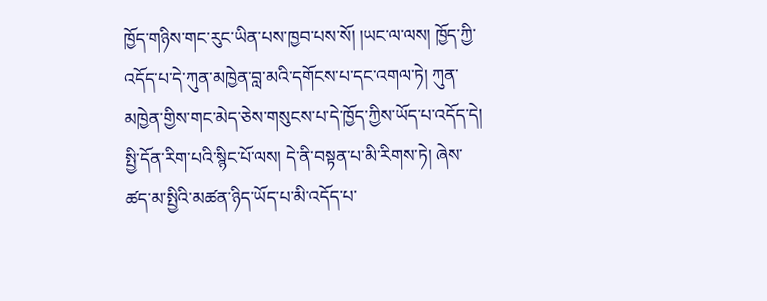ཁྱོད་གཉིས་གང་རུང་ཡིན་པས་ཁྱབ་པས་སོ། །ཡང་ལ་ལས། ཁྱོད་ཀྱི་འདོད་པ་དེ་ཀུན་མཁྱེན་བླ་མའི་དགོངས་པ་དང་འགལ་ཏེ། ཀུན་མཁྱེན་གྱིས་གང་མེད་ཅེས་གསུངས་པ་དེ་ཁྱོད་ཀྱིས་ཡོད་པ་འདོད་དེ། སྤྱི་དོན་རིག་པའི་སྙིང་པོ་ལས། དེ་ནི་བསྟན་པ་མི་རིགས་ཏེ། ཞེས་ཚད་མ་སྤྱིའི་མཚན་ཉིད་ཡོད་པ་མི་འདོད་པ་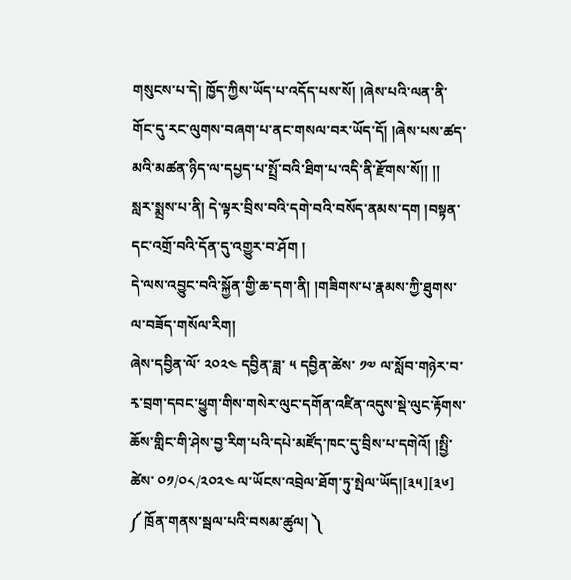གསུངས་པ་དེ། ཁྱོད་ཀྱིས་ཡོད་པ་འདོད་པས་སོ། །ཞེས་པའི་ལན་ནི་གོང་དུ་རང་ལུགས་བཞག་པ་ནང་གསལ་བར་ཡོད་དོ། །ཞེས་པས་ཚད་མའི་མཚན་ཉིད་ལ་དཔྱད་པ་སྤྲོ་བའི་ཐིག་པ་འདི་ནི་རྫོགས་སོ།། །།
སླར་སྨྲས་པ་ནི། དེ་ལྟར་བྲིས་བའི་དགེ་བའི་བསོད་ནམས་དག །བསྟན་དང་འགྲོ་བའི་དོན་དུ་འགྱུར་བ་ཤོག །
དེ་ལས་འབྱུང་བའི་སྐྱོན་གྱི་ཆ་དག་ནི། །གཟིགས་པ་རྣམས་ཀྱི་ཐུགས་ལ་བཟོད་གསོལ་རིག།
ཞེས་དབྱིན་ལོ་ ༢༠༢༤ དབྱིན་ཟླ་ ༥ དབྱིན་ཚེས་ ༡༧ ལ་སློབ་གཉེར་བ་རྭ་བྲག་དབང་ཕྱུག་གིས་གསེར་ལུང་དགོན་འཛིན་འདུས་སྡེ་ལུང་རྟོགས་ཆོས་གླིང་གི་ཤེས་བྱ་རིག་པའི་དཔེ་མཛོད་ཁང་དུ་བྲིས་པ་དགེའོ། །སྤྱི་ཚེས་ ༠༡/༠༨/༢༠༢༤ ལ་ཡོངས་འབྲེལ་ཐོག་ཏུ་སྤེལ་ཡོད།[༣༥][༣༦]
༼ ཁྲོན་གནས་སྦལ་པའི་བསམ་ཚུལ། ༽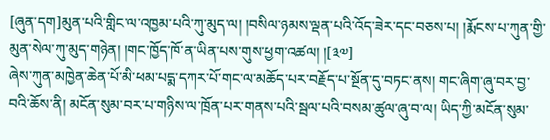[ཞུན་དག]མུན་པའི་གླིང་ལ་འཁྱམ་པའི་ཀུ་མུད་ལ། །བསིལ་ཉམས་ལྡན་པའི་འོད་ཟེར་དང་བཅས་པ། །རྨོངས་པ་ཀུན་གྱི་མུན་སེལ་ཀུ་མུད་གཉེན། །གང་ཁྱོད་ཁོ་ན་ཡིན་པས་གུས་ཕྱག་འཚལ། །[༣༧]
ཞེས་ཀུན་མཁྱེན་ཆེན་པོ་མི་ཕམ་པདྨ་དཀར་པོ་གང་ལ་མཆོད་པར་བརྗོད་པ་སྔོན་དུ་བཏང་ནས། གང་ཞིག་ཞུ་བར་བྱ་བའི་ཆོས་ནི། མངོན་སུམ་བར་པ་གཉིས་ལ་ཁྲོན་པར་གནས་པའི་སྦལ་པའི་བསམ་ཚུལ་ཞུ་བ་ལ། ཡིད་ཀྱི་མངོན་སུམ་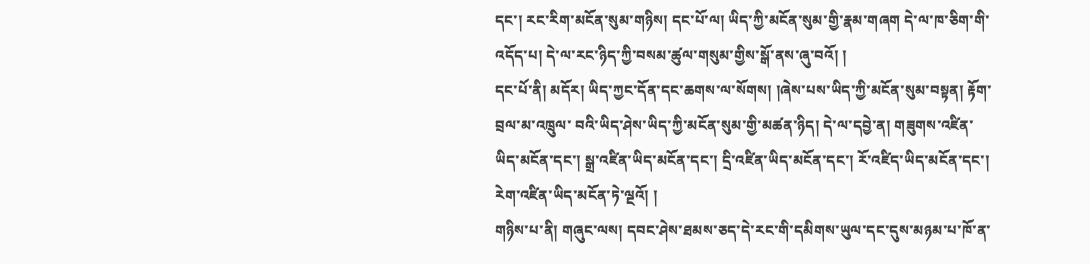དང་། རང་རིག་མངོན་སུམ་གཉིས། དང་པོ་ལ། ཡིད་ཀྱི་མངོན་སུམ་གྱི་རྣམ་གཞག དེ་ལ་ཁ་ཅིག་གི་འདོད་པ། དེ་ལ་རང་ཉིད་ཀྱི་བསམ་ཚུལ་གསུམ་གྱིས་སྒོ་ནས་ཞུ་བའོ། །
དང་པོ་ནི། མདོར། ཡིད་ཀྱང་དོན་དང་ཆགས་ལ་སོགས། །ཞེས་པས་ཡིད་ཀྱི་མངོན་སུམ་བསྟན། རྟོག་བྲལ་མ་འཁྲུལ་ བའི་ཡིད་ཤེས་ཡིད་ཀྱི་མངོན་སུམ་གྱི་མཚན་ཉིད། དེ་ལ་དབྱེ་ན། གཟུགས་འཛིན་ཡིད་མངོན་དང་། སྒྲ་འཛིན་ཡིད་མངོན་དང་། དྲི་འཛིན་ཡིད་མངོན་དང་། རོ་འཛིད་ཡིད་མངོན་དང་། རེག་འཛིན་ཡིད་མངོན་ཏེ་ལྔའོ། །
གཉིས་པ་ནི། གཞུང་ལས། དབང་ཤེས་ཐམས་ཅད་དེ་རང་གི་དམིགས་ཡུལ་དང་དུས་མཉམ་པ་ཁོ་ན་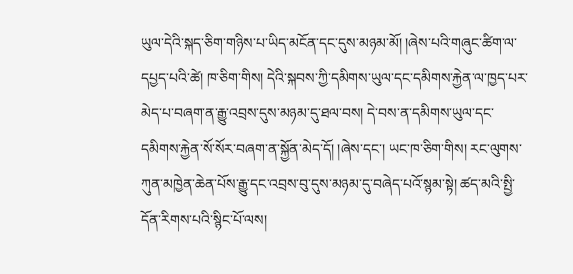ཡུལ་དེའི་སྐད་ཅིག་གཉིས་པ་ཡིད་མངོན་དང་དུས་མཉམ་མོ། །ཞེས་པའི་གཞུང་ཚིག་ལ་དཔྱད་པའི་ཚེ། ཁ་ཅིག་གིས། དེའི་སྐབས་ཀྱི་དམིགས་ཡུལ་དང་དམིགས་རྐྱེན་ལ་ཁྱད་པར་མེད་པ་བཞག་ན་རྒྱུ་འབྲས་དུས་མཉམ་དུ་ཐལ་བས། དེ་བས་ན་དམིགས་ཡུལ་དང་དམིགས་རྐྱེན་སོ་སོར་བཞག་ན་སྐྱོན་མེད་དོ། །ཞེས་དང་། ཡང་ཁ་ཅིག་གིས། རང་ལུགས་ཀུན་མཁྱེན་ཆེན་པོས་རྒྱུ་དང་འབྲས་བུ་དུས་མཉམ་དུ་བཞེད་པའོ་སྙམ་སྟེ། ཚད་མའི་སྤྱི་དོན་རིགས་པའི་སྙིང་པོ་ལས།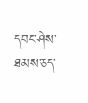དབང་ཤེས་ཐམས་ཅད་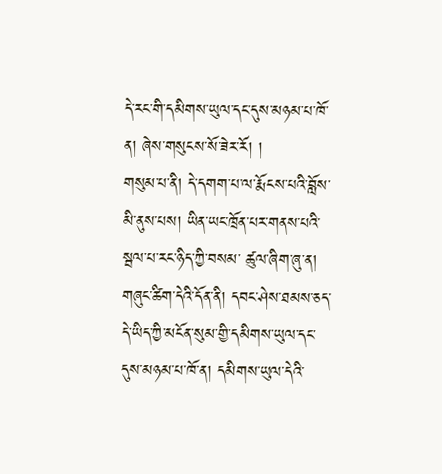དེ་རང་གི་དམིགས་ཡུལ་དང་དུས་མཉམ་པ་ཁོ་ན། ཞེས་གསུངས་སོ་ཟེར་རོ། །
གསུམ་པ་ནི། དེ་དགག་པ་ལ་རྨོངས་པའི་བློས་མི་ནུས་པས། ཡིན་ཡང་ཁྲོན་པར་གནས་པའི་སྦལ་པ་རང་ཉིད་ཀྱི་བསམ་ ཚུལ་ཞིག་ཞུ་ན། གཞུང་ཚིག་དེའི་དོན་ནི། དབང་ཤེས་ཐམས་ཅད་དེ་ཡིད་ཀྱི་མངོན་སུམ་གྱི་དམིགས་ཡུལ་དང་དུས་མཉམ་པ་ཁོ་ན། དམིགས་ཡུལ་དེའི་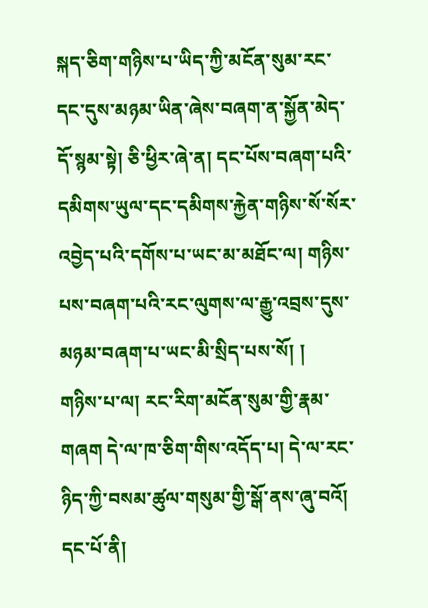སྐད་ཅིག་གཉིས་པ་ཡིད་ཀྱི་མངོན་སུམ་རང་དང་དུས་མཉམ་ཡིན་ཞེས་བཞག་ན་སྐྱོན་མེད་དོ་སྙམ་སྟེ། ཅི་ཕྱིར་ཞེ་ན། དང་པོས་བཞག་པའི་དམིགས་ཡུལ་དང་དམིགས་རྐྱེན་གཉིས་སོ་སོར་འབྱེད་པའི་དགོས་པ་ཡང་མ་མཐོང་ལ། གཉིས་པས་བཞག་པའི་རང་ལུགས་ལ་རྒྱུ་འབྲས་དུས་མཉམ་བཞག་པ་ཡང་མི་སྲིད་པས་སོ། །
གཉིས་པ་ལ། རང་རིག་མངོན་སུམ་གྱི་རྣམ་གཞག དེ་ལ་ཁ་ཅིག་གིས་འདོད་པ། དེ་ལ་རང་ཉིད་ཀྱི་བསམ་ཚུལ་གསུམ་གྱི་སྒོ་ནས་ཞུ་བའོ། དང་པོ་ནི།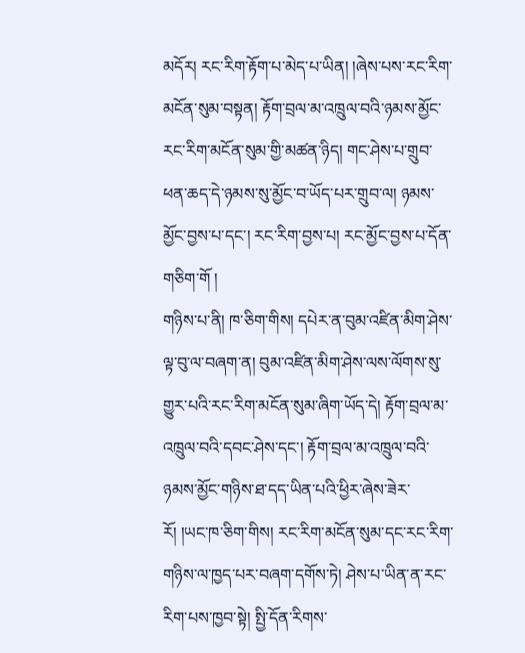མདོར། རང་རིག་རྟོག་པ་མེད་པ་ཡིན། །ཞེས་པས་རང་རིག་མངོན་སུམ་བསྟན། རྟོག་བྲལ་མ་འཁྲུལ་བའི་ཉམས་མྱོང་རང་རིག་མངོན་སུམ་གྱི་མཚན་ཉིད། གང་ཤེས་པ་གྲུབ་ཕན་ཆད་དེ་ཉམས་སུ་མྱོང་བ་ཡོད་པར་གྲུབ་ལ། ཉམས་མྱོང་བྱས་པ་དང་། རང་རིག་བྱས་པ། རང་མྱོང་བྱས་པ་དོན་གཅིག་གོ །
གཉིས་པ་ནི། ཁ་ཅིག་གིས། དཔེར་ན་བུམ་འཛིན་མིག་ཤེས་ལྟ་བུ་ལ་བཞག་ན། བུམ་འཛིན་མིག་ཤེས་ལས་ལོགས་སུ་གྱུར་པའི་རང་རིག་མངོན་སུམ་ཞིག་ཡོད་དེ། རྟོག་བྲལ་མ་འཁྲུལ་བའི་དབང་ཤེས་དང་། རྟོག་བྲལ་མ་འཁྲུལ་བའི་ཉམས་མྱོང་གཉིས་ཐ་དད་ཡིན་པའི་ཕྱིར་ཞེས་ཟེར་རོ། །ཡང་ཁ་ཅིག་གིས། རང་རིག་མངོན་སུམ་དང་རང་རིག་གཉིས་ལ་ཁྱད་པར་བཞག་དགོས་ཏེ། ཤེས་པ་ཡིན་ན་རང་རིག་པས་ཁྱབ་སྟེ། སྤྱི་དོན་རིགས་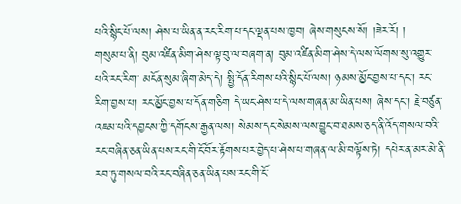པའི་སྙིང་པོ་ལས། ཤེས་པ་ཡིན་ན་རང་རིག་པ་དང་ལྡན་པས་ཁྱབ། ཞེས་གསུངས་སོ། །ཟེར་རོ། །
གསུམ་པ་ནི། བུམ་འཛིན་མིག་ཤེས་ལྟ་བུ་ལ་བཞག་ན། བུམ་འཛིན་མིག་ཤེས་དེ་ལས་ལོགས་སུ་འགྱུར་པའི་རང་རིག་ མངོན་སུམ་ཞིག་མེད་དེ། སྤྱི་དོན་རིགས་པའི་སྙིང་པོ་ལས། ཉམས་མྱོང་བྱས་པ་དང་། རང་རིག་བྱས་པ། རང་མྱོང་བྱས་པ་དོན་གཅིག དེ་ཡང་ཤེས་པ་དེ་ལས་གཞན་མ་ཡིན་པས། ཞེས་དང་། རྗེ་བཙུན་འཇམ་པའི་དབྱངས་ཀྱི་དགོངས་རྒྱན་ལས། སེམས་དང་སེམས་ལས་བྱུང་བ་ཐམས་ཅད་ནི་འོད་གསལ་བའི་རང་བཞིན་ཅན་ཡིན་པས་རང་གི་ངོ་བོར་རྟོགས་པར་བྱེད་པ་ཤེས་པ་གཞན་ལ་མི་བལྟོས་ཏེ། དཔེར་ན་མར་མེ་ནི་རབ་ཏུ་གསལ་བའི་རང་བཞིན་ཅན་ཡིན་པས་རང་གི་ངོ་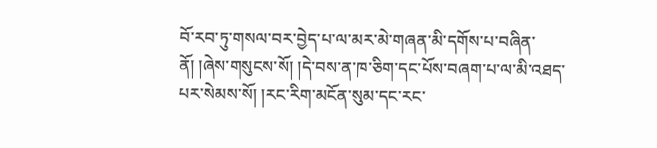བོ་རབ་ཏུ་གསལ་བར་བྱེད་པ་ལ་མར་མེ་གཞན་མི་དགོས་པ་བཞིན་ནོ། །ཞེས་གསུངས་སོ། །དེ་བས་ན་ཁ་ཅིག་དང་པོས་བཞག་པ་ལ་མི་འཐད་པར་སེམས་སོ། །རང་རིག་མངོན་སུམ་དང་རང་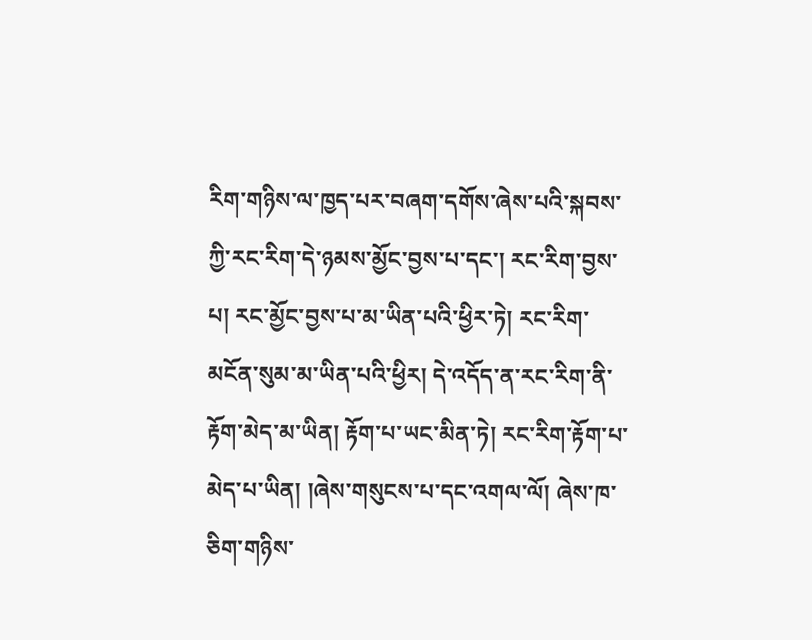རིག་གཉིས་ལ་ཁྱད་པར་བཞག་དགོས་ཞེས་པའི་སྐབས་ཀྱི་རང་རིག་དེ་ཉམས་མྱོང་བྱས་པ་དང་། རང་རིག་བྱས་པ། རང་མྱོང་བྱས་པ་མ་ཡིན་པའི་ཕྱིར་ཏེ། རང་རིག་མངོན་སུམ་མ་ཡིན་པའི་ཕྱིར། དེ་འདོད་ན་རང་རིག་ནི་རྟོག་མེད་མ་ཡིན། རྟོག་པ་ཡང་མིན་ཏེ། རང་རིག་རྟོག་པ་མེད་པ་ཡིན། །ཞེས་གསུངས་པ་དང་འགལ་ལོ། ཞེས་ཁ་ཅིག་གཉིས་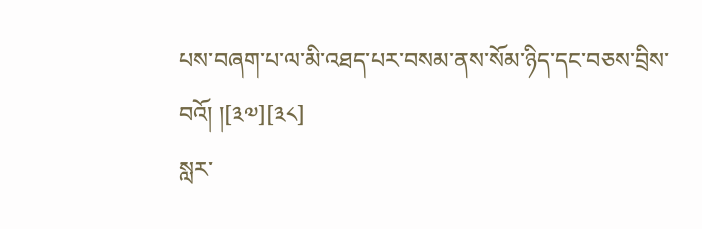པས་བཞག་པ་ལ་མི་འཐད་པར་བསམ་ནས་སོམ་ཉིད་དང་བཅས་བྲིས་བའོ། །[༣༧][༣༨]
སླར་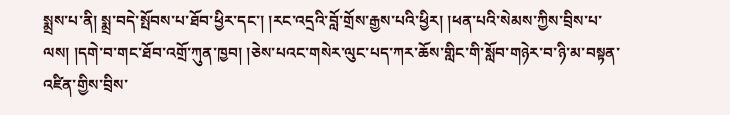སྨྲས་པ་ནི། སྨྲ་བདེ་སྤོབས་པ་ཐོབ་ཕྱིར་དང་། །རང་འདྲའི་བློ་གྲོས་རྒྱས་པའི་ཕྱིར། །ཕན་པའི་སེམས་ཀྱིས་བྲིས་པ་ལས། །དགེ་བ་གང་ཐོབ་འགྲོ་ཀུན་ཁྱབ། །ཅེས་པའང་གསེར་ལུང་པད་ཀར་ཆོས་གླིང་གི་སློབ་གཉེར་བ་ཉི་མ་བསྟན་འཛིན་གྱིས་བྲིས་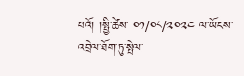པའོ། །སྤྱི་ཚེས་ ༠༡/༠༨/༢༠༢༤ ལ་ཡོངས་འབྲེལ་ཐོག་ཏུ་སྤེལ་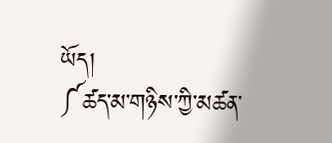ཡོད།
༼ཚད་མ་གཉིས་ཀྱི་མཚན་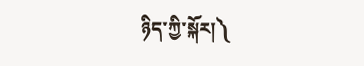ཉིད་ཀྱི་སྐོར།༽